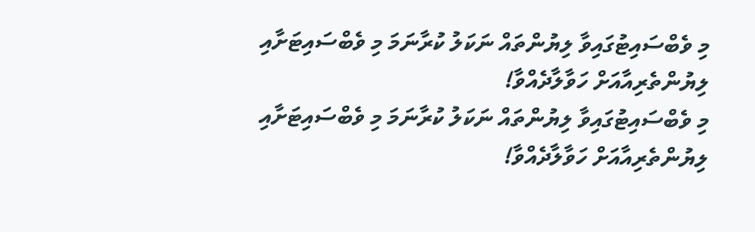މި ވެބްސައިޓުގައިވާ ލިޔުންތައް ނަކަލު ކުރާނަމަ މި ވެބްސައިޓަށާއި ލިޔުންތެރިއާއަށް ހަވާލާދެއްވާ!
މި ވެބްސައިޓުގައިވާ ލިޔުންތައް ނަކަލު ކުރާނަމަ މި ވެބްސައިޓަށާއި ލިޔުންތެރިއާއަށް ހަވާލާދެއްވާ!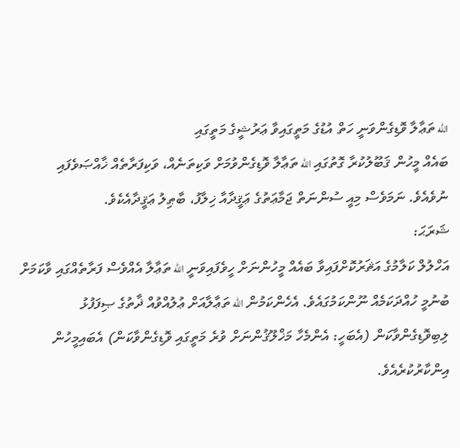الله ތަޢާލާ ވޮޑިގެންވަނީ ހަތް އުޑުގެ މަތީގައިވާ ޢަރުޝީގެ މަތީގައި
ބައެއް މީހުން ޤަބޫލުކުރާ ގޮތުގައި الله ތަޢާލާ ވޮޑިގެންވުމަށް ވަކިތަނެއް، ވަކިފަރާތެއް ޚާއްޞަވެފައި ނުވެއެވެ. ނަމަވެސް މިއީ ސުންނަތް ޖަމާޢަތުގެ ޢަޤީދާއާ ޚިލާފު، ބާޠިލު ޢަޤީދާއެކެވެ.
ޝަރަޙަ:
އަހްލުލް ކަލާމުގެ އަޘަރުކޮށްފައިވާ ބައެއް މީހުންނަށް ހީވެފައިވަނީ الله ތަޢާލާ އެއްވެސް ފަރާތެއްގައި ވާކަމަށް ބުނުމީ ހުއްދަކަމެއް ނޫންކަމުގައެވެ. އެހެންކަމުން الله ތަޢާލާއަށް ޢުލުއްވުއް ޛާތުގެ ޞިފަފުޅު ލިބިވޮޑިގެންވާކަން (އެބަހީ: އެންމެހާ މަޚްލޫޤުންނަށް ވުރެ މަތީގައި ވޮޑިގެންވާކަން) އެބައިމީހުން އިންކާރުކުރެއެވެ.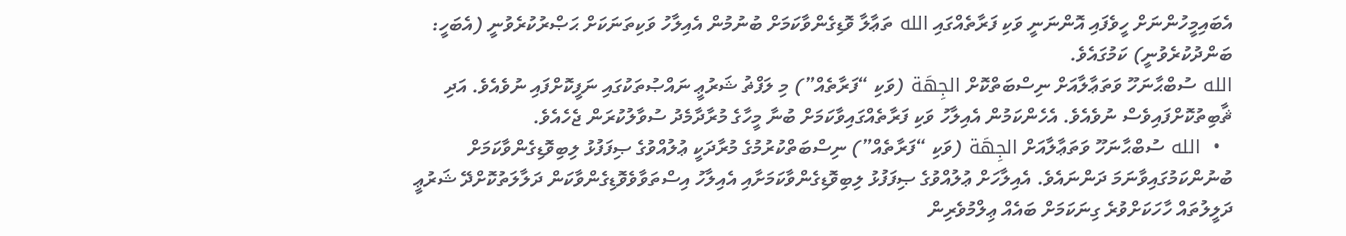އެބައިމީހުންނަށް ހީވެފައި އޮންނަނީ ވަކި ފަރާތެއްގައި الله ތަޢާލާ ވޮޑިގެންވާކަމަށް ބުނުމުން އެއިލާހު ވަކިތަނަކަށް ޙަޞްރުކުރެވުނީ (އެބަހީ: ބަންދުކުރެވުނީ) ކަމުގައެވެ.
الله ސުބްޙާނަހޫ ވަތަޢާލާއަށް ނިސްބަތްކޮށް الجِهَة (ވަކި “ފަރާތެއް”) މި ލަފްޡު ޝަރުޢީ ނައްޞުތަކުގައި ނަފީކޮށްފައި ނުވެއެވެ. އަދި ޘާބިތުކޮށްފައިވެސް ނުވެއެވެ. އެހެންކަމުން އެއިލާހު ވަކި ފަރާތެއްގައިވާކަމަށް ބުނާ މީހާގެ މުރާދާމެދު ސުވާލުކުރަން ޖެހެއެވެ.
  •  الله ސުބްޙާނަހޫ ވަތަޢާލާއަށް الجِهَة (ވަކި “ފަރާތެއް”) ނިސްބަތްކުރުމުގެ މުރާދަކީ ޢުލުއްވުގެ ޞިފަފުޅު ލިބިވޮޑިގެންވާކަމަށް ބުނުންކަމުގައިވާނަމަ ދަންނައެވެ. އެއިލާހަށް ޢުލުއްވުގެ ޞިފަފުޅު ލިބިވޮޑިގެންވާކަމަށާއި އެއިލާހު އިސްތަވާވެވޮޑިގެންވާކަން ދަލާލަތުކޮށްދޭ ޝަރުޢީ ދަލީލުތައް ހާހަކަށްވުރެ ގިނަކަމަށް ބައެއް ޢިލްމުވެރިން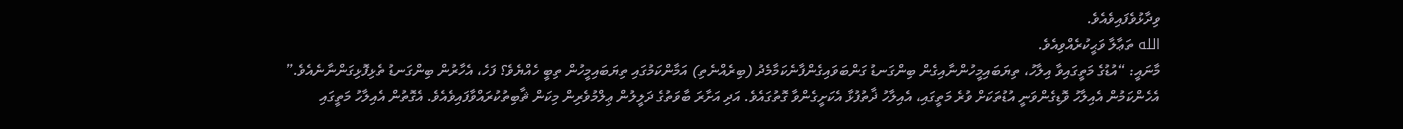ވިދާޅުވެފައިވެއެވެ.
الله ތަޢާލާ ވަޙީކުރެއްވިއެވެ.
މާނައީ: “އުޑުގެ މަތީގައިވާ އިލާހު، ތިޔަބައިމީހުންނާއިގެން ބިންގަނޑު ގަންބަވައިގެންފާނެކަމާމެދު (ބިރެއްނެތި) އަމާންކަމުގައި ތިޔަބައިމީހުން ތިބީ ހެއްޔެވެ؟ ފަހެ، އެހާރުން ބިންގަނޑު ތެޅިފޮޅިގަންނާނެއެވެ.”
އެހެންކަމުން އެއިލާހު ވޮޑިގެންވަނީ އުޑުތަކަށް ވުރެ މަތީގައި، އެއިލާހު ޛާތުފުޅާ އެކަށީގެންވާ ގޮތުގައެވެ. އަދި އަށާރަ ބާވަތުގެ ދަލީލުން ޢިލްމުވެރިން މިކަން ޘާބިތުކުރައްވާފައިވެއެވެ. އެގޮތުން އެއިލާހު މަތީގައި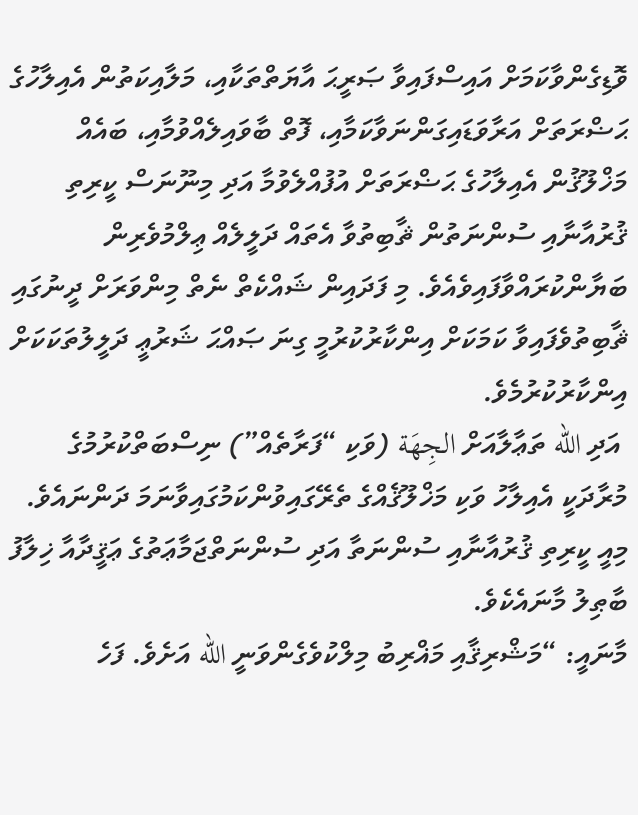ވޮޑިގެންވާކަމަށް އައިސްފައިވާ ޞަރީޙަ އާޔަތްތަކާއި، މަލާއިކަތުން އެއިލާހުގެ ޙަޟްރަތަށް އަރާވަޑައިގަންނަވާކަމާއި، ފޮތް ބާވައިލެއްވުމާއި، ބައެއް މަޚްލޫޤުން އެއިލާހުގެ ޙަޟްރަތަށް އުފުއްލެވުމާ އަދި މިނޫނަސް ކީރިތި ޤުރުއާނާއި ސުންނަތުން ޘާބިތުވާ އެތައް ދަލީލެއް ޢިލްމުވެރިން ބަޔާންކުރައްވާފައިވެއެވެ. މި ފަދައިން ޝައްކެތް ނެތް މިންވަރަށް ދީނުގައި ޘާބިތުވެފައިވާ ކަމަކަށް އިންކާރުކުރުމީ ގިނަ ޞައްޙަ ޝަރުޢީ ދަލީލުތަކަކަށް އިންކާރުކުރުމެވެ.
 އަދި الله ތަޢާލާއަށް الجِهَة (ވަކި “ފަރާތެއް”) ނިސްބަތްކުރުމުގެ މުރާދަކީ އެއިލާހު ވަކި މަޚްލޫޤެއްގެ ތެރޭގައިވުންކަމުގައިވާނަމަ ދަންނައެވެ. މިއީ ކީރިތި ޤުރުއާނާއި ސުންނަތާ އަދި ސުންނަތްޖަމާޢަތުގެ ޢަޤީދާއާ ޚިލާފު ބާޠިލު މާނައެކެވެ.
މާނައީ: “މަޝްރިޤާއި މަޣްރިބު މިލްކުވެގެންވަނީ الله އަށެވެ. ފަހެ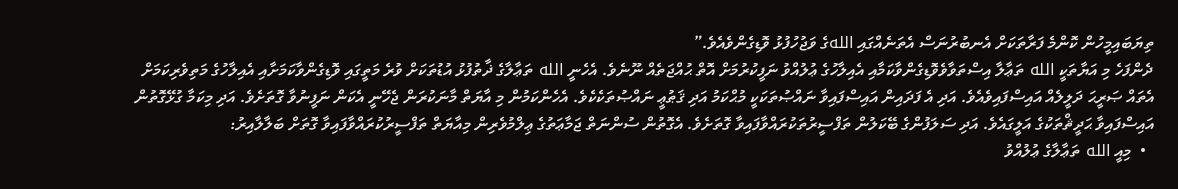ތިޔަބައިމީހުން ކޮންމެ ފަރާތަކަށް އެނބުރުނަސް އެތަނެއްގައި اللهގެ ވަޖުހުފުޅު ވޮޑިގެންވެއެވެ.”
ދެންފަހެ މި އަޔާތަކީ الله ތަޢާލާ އިސްތަވާވެވޮޑިގެންވާކަމާއި އެއިލާހުގެ ޢުލުއްވު ނަފީކުރުމަށް އޮތް ޙުއްޖަތެއް ނޫނެވެ. އެހެނީ الله ތަޢާލާގެ ޛާތުފުޅު އުޑުތަކަށް ވުރެ މަތީގައި ވޮޑިގެންވާކަމަށާއި އެއިލާހުގެ މަތިވެރިކަމަށް އެތައް ޞަރީޙަ ދަލީލެއް އައިސްފައިވެއެވެ. އަދި އެ ފަދައިން އައިސްފައިވާ ނައްޞުތަކަކީ މުޙްކަމު އަދި ޤަޠުޢީ ނައްޞުތަކެކެވެ. އެހެންކަމުން މި އާޔަތް މާނަކުރަން ޖެހޭނީ އެކަން ނަފީނުވާ ގޮތަށެވެ. އަދި މިކަމާ ގުޅޭގޮތުން އައިސްފައިވާ ޙަދީޘްތަކުގެ އަލީގައެވެ. އަދި ސަލަފުންގެ ބޭކަލުން ތަފްސީރުތަކުރައްވާފައިވާ ގޮތަށެވެ. އެގޮތުން ސުންނަތް ޖަމާޢަތުގެ ޢިލްމުވެރިން މިއާޔަތް ތަފްސީރުކުރައްވާފައިވާ ގޮތަށް ބަލާލާއިރު:
  •  މިއީ الله ތަޢާލާގެ ޢުލުއްވު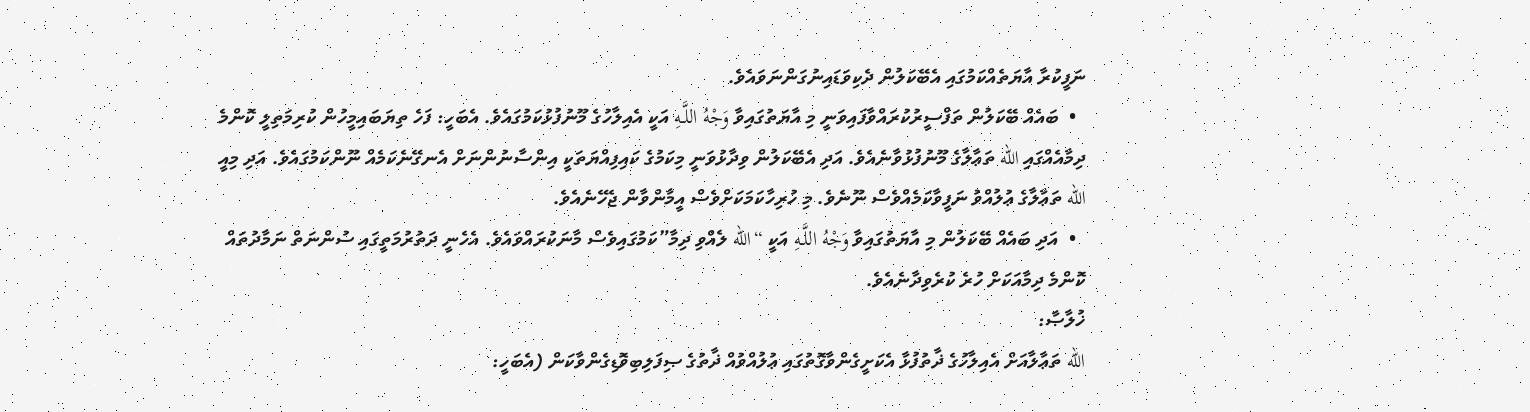ނަފީކުރާ އާޔަތެއްކަމުގައި އެބޭކަލުން ދެކިވަޑައިނުގަންނަވައެވެ.
  •  ބައެއް ބޭކަލުން ތަފްސީރުކުރައްވާފައިވަނީ މި އާޔަތުގައިވާ وَجْهُ اللَّـهِ އަކީ އެއިލާހުގެ މޫނުފުޅުކަމުގައެވެ. އެބަހީ: ފަހެ ތިޔަބައިމީހުން ކުރިމަތިލީ ކޮންމެ ދިމާއެއްގައި الله ތަޢާލާގެ މޫނުފުޅުވާނެއެވެ. އަދި އެބޭކަލުން ވިދާޅުވަނީ މިކަމުގެ ކައިފިއްޔަތަކީ އިންސާނުންނަށް އެނގޭނެކަމެއް ނޫންކަމުގައެވެ. އަދި މިއީ الله ތަޢާލާގެ ޢުލުއްވު ނަފީވާކަމެއްވެސް ނޫނެވެ. މި ހުރިހާކަމަކަށްވެސް އީމާންވާން ޖެހޭނެއެވެ.
  •  އަދި ބައެއް ބޭކަލުން މި އާޔަތުގައިވާ وَجْهُ اللَّـهِ އަކީ “الله ލެއްވި ދިމާ”ކަމުގައިވެސް މާނަކުރައްވައެވެ. އެހެނީ ދަތުރުމަތީގައި ސުންނަތް ނަމާދުތައް ކޮންމެ ދިމާއަކަށް ހުރެ ކުރެވިދާނެއެވެ.
ޚުލާޞާ:
الله ތަޢާލާއަށް އެއިލާހުގެ ޛާތުފުޅާ އެކަށީގެންވާގޮތުގައި ޢުލުއްވުއް ޛާތުގެ ޞިފަލިބިވޮޑިގެންވާކަން (އެބަހީ: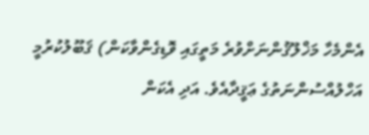އެންމެހާ މަޚްލޫޤުންނަށްވުރެ މަތީގައި ވޮޑިގެންވާކަން) ޤަބޫލުކުރުމީ އަހްލުއްސުންނަތުގެ ޢަޤީދާއެވެ. އަދި އެކަން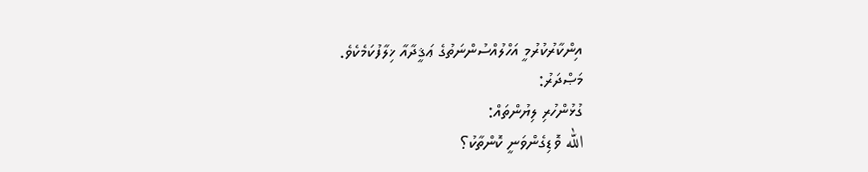އިންކާރުކުރުމީ އަހްލުއްސުންނަތުގެ ޢަޤީދާއާ ޚިލާފުކަމެކެވެ.
މަޞްދަރު:
ގުޅުންހުރި ލިޔުންތައް:
الله ވޮޑިގެންވަނީ ކޮންތާކު؟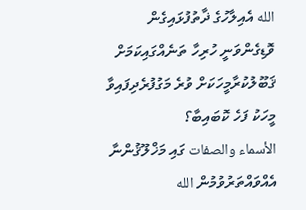الله އެއިލާހުގެ ޛާތުފުޅައިގެން ވޮޑިގެންވަނީ ހުރިހާ ތަނެއްގައިކަމަށް ޤަބޫލުކުރާމީހަކަށް ވުރެ މަގުފުރެދިފައިވާ މީހަކު ފަހެ ކޮބައިބާ؟
الأسماء والصفات ގައި މަޚްލޫޤުންނާ އެއްވައްތަރުވުމުން الله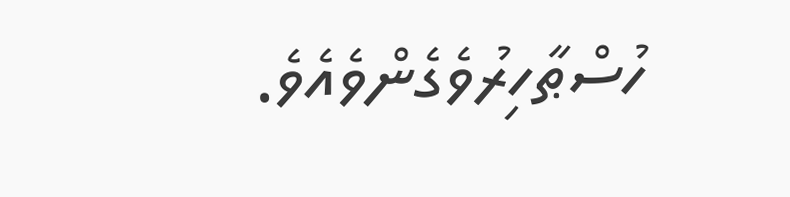ހުސްޠާހިރުވެގެންވެއެވެ.